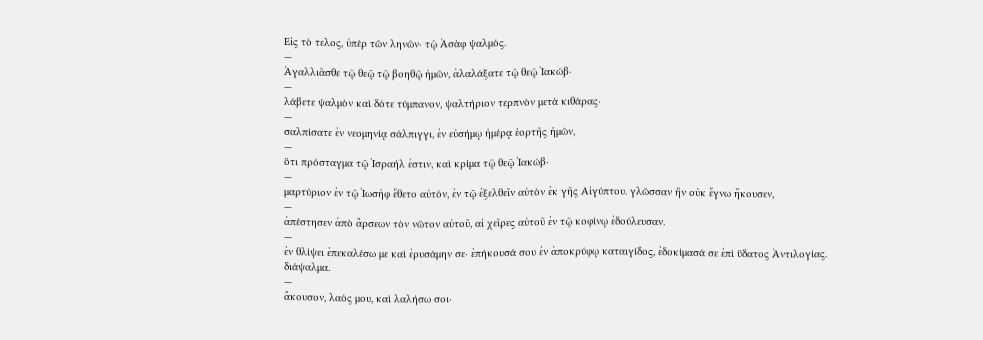Εἰς τὸ τελος, ὐπὲρ τῶν ληνῶν· τῷ Ἀσὰφ ψαλμός.
—
Ἀγαλλιᾶσθε τῷ θεῷ τῷ βοηθῷ ἡμῶν, ἀλαλάξατε τῷ θεῷ Ἰακώβ·
—
λάβετε ψαλμὸν καὶ δότε τύμπανον, ψαλτήριον τερπνὸν μετὰ κιθάρας·
—
σαλπίσατε ἐν νεομηνίᾳ σάλπιγγι, ἐν εὐσήμῳ ἡμέρᾳ ἑορτῆς ἡμῶν,
—
ὅτι πρόσταγμα τῷ Ἰσραήλ ἐστιν, καὶ κρίμα τῷ θεῷ Ἰακώβ·
—
μαρτύριον ἐν τῷ Ἰωσὴφ ἔθετο αὐτόν, ἐν τῷ ἐξελθεῖν αὐτὸν ἐκ γῆς Αἰγύπτου. γλῶσσαν ἣν οὐκ ἔγνω ἤκουσεν,
—
ἀπέστησεν ἀπὸ ἄρσεων τὸν νῶτον αὐτοῦ, αἱ χεῖρες αὐτοῦ ἐν τῷ κοφίνῳ ἐδούλευσαν.
—
ἐν θλίψει ἐπεκαλέσω με καὶ ἐρυσάμην σε· ἐπήκουσά σου ἐν ἀποκρύφῳ καταιγίδος, ἐδοκίμασά σε ἐπὶ ὕδατος Ἀντιλογίας. διάψαλμα.
—
ἄκουσον, λαός μου, καὶ λαλήσω σοι·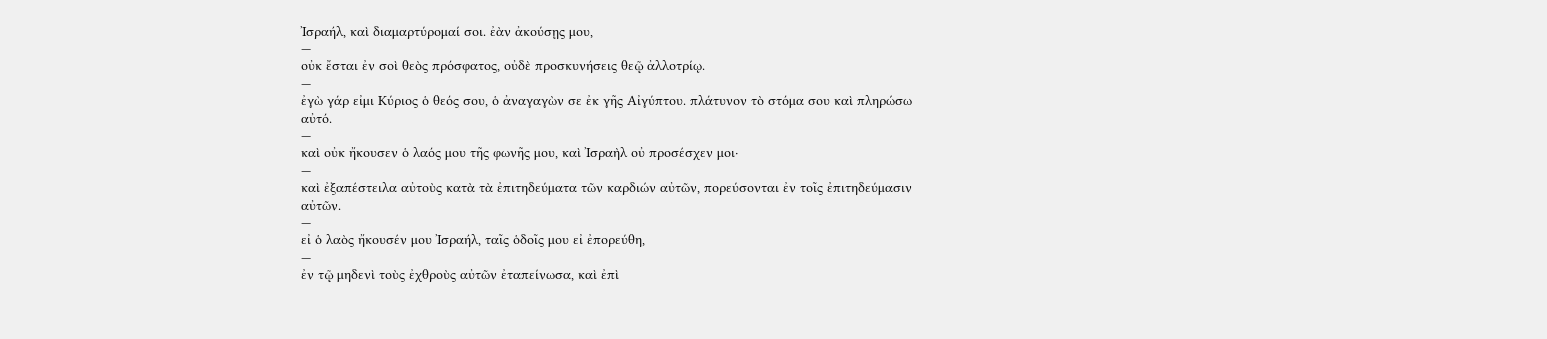Ἰσραήλ, καὶ διαμαρτύρομαί σοι. ἐὰν ἀκούσῃς μου,
—
οὐκ ἔσται ἐν σοὶ θεὸς πρόσφατος, οὐδὲ προσκυνήσεις θεῷ ἀλλοτρίῳ.
—
ἐγὼ γάρ εἰμι Κύριος ὁ θεός σου, ὁ ἀναγαγὼν σε ἐκ γῆς Αἰγύπτου. πλάτυνον τὸ στόμα σου καὶ πληρώσω αὐτό.
—
καὶ οὐκ ἤκουσεν ὁ λαός μου τῆς φωνῆς μου, καὶ Ἰσραὴλ οὐ προσέσχεν μοι·
—
καὶ ἐξαπέστειλα αὐτοὺς κατὰ τὰ ἐπιτηδεύματα τῶν καρδιών αὐτῶν, πορεύσονται ἐν τοῖς ἐπιτηδεύμασιν αὐτῶν.
—
εἰ ὁ λαὸς ἤκουσέν μου Ἰσραήλ, ταῖς ὁδοῖς μου εἰ ἐπορεύθη,
—
ἐν τῷ μηδενὶ τοὺς ἐχθροὺς αὐτῶν ἐταπείνωσα, καὶ ἐπὶ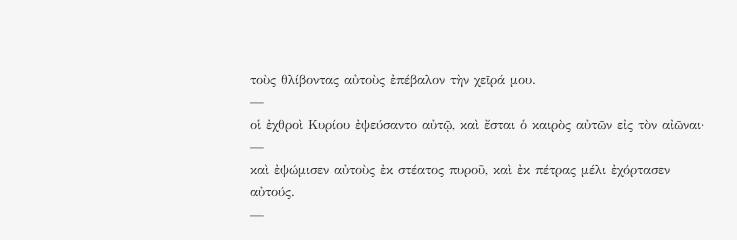τοὺς θλίβοντας αὐτοὺς ἐπέβαλον τὴν χεῖρά μου.
—
οἱ ἐχθροὶ Κυρίου ἐψεύσαντο αὐτῷ, καὶ ἔσται ὁ καιρὸς αὐτῶν εἰς τὸν αἰῶναι·
—
καὶ ἐψώμισεν αὐτοὺς ἐκ στέατος πυροῦ, καὶ ἐκ πέτρας μέλι ἐχόρτασεν αὐτούς.
—